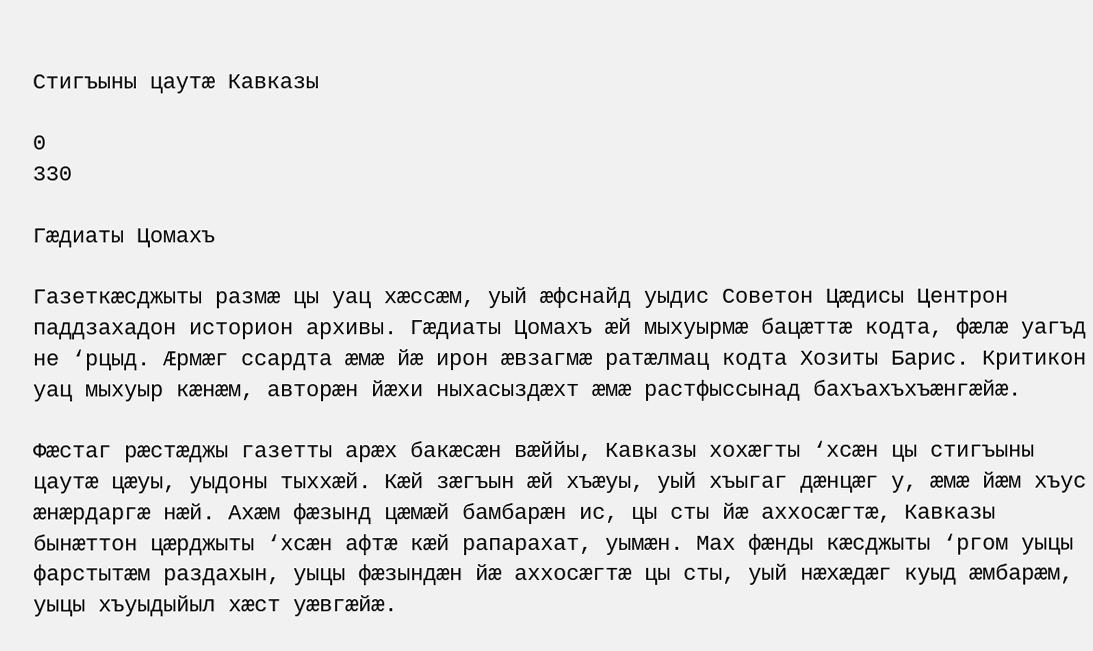Стигъыны цаутӕ Кавказы

0
330

Гӕдиаты Цомахъ

Газеткӕсджыты размӕ цы уац хӕссӕм, уый ӕфснайд уыдис Советон Цӕдисы Центрон паддзахадон историон архивы. Гӕдиаты Цомахъ ӕй мыхуырмӕ бацӕттӕ кодта, фӕлӕ уагъд не ‘рцыд. Ӕрмӕг ссардта ӕмӕ йӕ ирон ӕвзагмӕ ратӕлмац кодта Хозиты Барис. Критикон уац мыхуыр кӕнӕм, авторӕн йӕхи ныхасыздӕхт ӕмӕ растфыссынад бахъахъхъӕнгӕйӕ.

Фӕстаг рӕстӕджы газетты арӕх бакӕсӕн вӕййы, Кавказы хохӕгты ‘хсӕн цы стигъыны цаутӕ цӕуы, уыдоны тыххӕй. Кӕй зӕгъын ӕй хъӕуы, уый хъыгаг дӕнцӕг у, ӕмӕ йӕм хъус ӕнӕрдаргӕ нӕй. Ахӕм фӕзынд цӕмӕй бамбарӕн ис, цы сты йӕ аххосӕгтӕ, Кавказы бынӕттон цӕрджыты ‘хсӕн афтӕ кӕй рапарахат, уымӕн. Мах фӕнды кӕсджыты ‘ргом уыцы фарстытӕм раздахын, уыцы фӕзындӕн йӕ аххосӕгтӕ цы сты, уый нӕхӕдӕг куыд ӕмбарӕм, уыцы хъуыдыйыл хӕст уӕвгӕйӕ.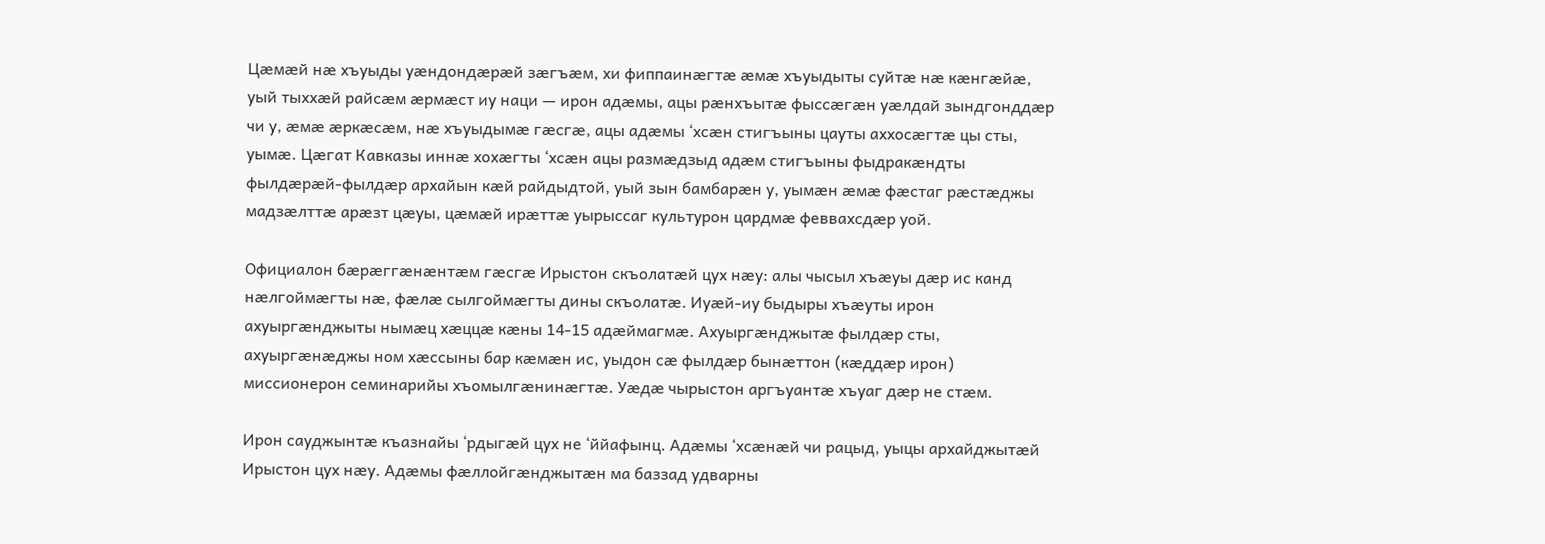Цӕмӕй нӕ хъуыды уӕндондӕрӕй зӕгъӕм, хи фиппаинӕгтӕ ӕмӕ хъуыдыты суйтӕ нӕ кӕнгӕйӕ, уый тыххӕй райсӕм ӕрмӕст иу наци — ирон адӕмы, ацы рӕнхъытӕ фыссӕгӕн уӕлдай зындгонддӕр чи у, ӕмӕ ӕркӕсӕм, нӕ хъуыдымӕ гӕсгӕ, ацы адӕмы ‘хсӕн стигъыны цауты аххосӕгтӕ цы сты, уымӕ. Цӕгат Кавказы иннӕ хохӕгты ‘хсӕн ацы размӕдзыд адӕм стигъыны фыдракӕндты фылдӕрӕй-фылдӕр архайын кӕй райдыдтой, уый зын бамбарӕн у, уымӕн ӕмӕ фӕстаг рӕстӕджы мадзӕлттӕ арӕзт цӕуы, цӕмӕй ирӕттӕ уырыссаг культурон цардмӕ феввахсдӕр уой.

Официалон бӕрӕггӕнӕнтӕм гӕсгӕ Ирыстон скъолатӕй цух нӕу: алы чысыл хъӕуы дӕр ис канд нӕлгоймӕгты нӕ, фӕлӕ сылгоймӕгты дины скъолатӕ. Иуӕй-иу быдыры хъӕуты ирон ахуыргӕнджыты нымӕц хӕццӕ кӕны 14-15 адӕймагмӕ. Ахуыргӕнджытӕ фылдӕр сты, ахуыргӕнӕджы ном хӕссыны бар кӕмӕн ис, уыдон сӕ фылдӕр бынӕттон (кӕддӕр ирон) миссионерон семинарийы хъомылгӕнинӕгтӕ. Уӕдӕ чырыстон аргъуантӕ хъуаг дӕр не стӕм.

Ирон сауджынтӕ къазнайы ‘рдыгӕй цух не ‘ййафынц. Адӕмы ‘хсӕнӕй чи рацыд, уыцы архайджытӕй Ирыстон цух нӕу. Адӕмы фӕллойгӕнджытӕн ма баззад удварны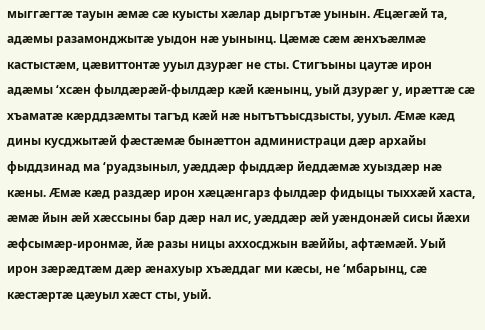мыггӕгтӕ тауын ӕмӕ сӕ куысты хӕлар дыргътӕ уынын. Ӕцӕгӕй та, адӕмы разамонджытӕ уыдон нӕ уынынц. Цӕмӕ сӕм ӕнхъӕлмӕ кастыстӕм, цӕвиттонтӕ ууыл дзурӕг не сты. Стигъыны цаутӕ ирон адӕмы ‘хсӕн фылдӕрӕй-фылдӕр кӕй кӕнынц, уый дзурӕг у, ирӕттӕ сӕ хъаматӕ кӕрддзӕмты тагъд кӕй нӕ нытътъысдзысты, ууыл. Ӕмӕ кӕд дины кусджытӕй фӕстӕмӕ бынӕттон администраци дӕр архайы фыддзинад ма ‘руадзыныл, уӕддӕр фыддӕр йеддӕмӕ хуыздӕр нӕ кӕны. Ӕмӕ кӕд раздӕр ирон хӕцӕнгарз фылдӕр фидыцы тыххӕй хаста, ӕмӕ йын ӕй хӕссыны бар дӕр нал ис, уӕддӕр ӕй уӕндонӕй сисы йӕхи ӕфсымӕр-иронмӕ, йӕ разы ницы аххосджын вӕййы, афтӕмӕй. Уый ирон зӕрӕдтӕм дӕр ӕнахуыр хъӕддаг ми кӕсы, не ‘мбарынц, сӕ кӕстӕртӕ цӕуыл хӕст сты, уый.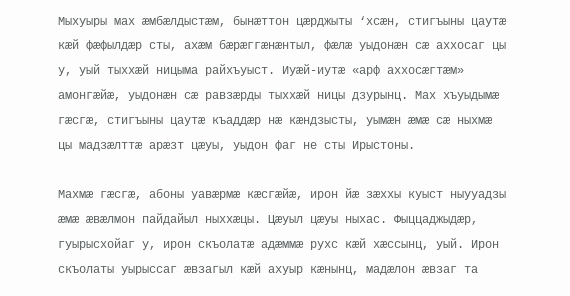Мыхуыры мах ӕмбӕлдыстӕм, бынӕттон цӕрджыты ‘хсӕн, стигъыны цаутӕ кӕй фӕфылдӕр сты, ахӕм бӕрӕггӕнӕнтыл, фӕлӕ уыдонӕн сӕ аххосаг цы у, уый тыххӕй ницыма райхъуыст. Иуӕй-иутӕ «арф аххосӕгтӕм» амонгӕйӕ, уыдонӕн сӕ равзӕрды тыххӕй ницы дзурынц. Мах хъуыдымӕ гӕсгӕ, стигъыны цаутӕ къаддӕр нӕ кӕндзысты, уымӕн ӕмӕ сӕ ныхмӕ цы мадзӕлттӕ арӕзт цӕуы, уыдон фаг не сты Ирыстоны.

Махмӕ гӕсгӕ, абоны уавӕрмӕ кӕсгӕйӕ, ирон йӕ зӕххы куыст ныууадзы ӕмӕ ӕвӕлмон пайдайыл ныххӕцы. Цӕуыл цӕуы ныхас. Фыццаджыдӕр, гуырысхойаг у, ирон скъолатӕ адӕммӕ рухс кӕй хӕссынц, уый. Ирон скъолаты уырыссаг ӕвзагыл кӕй ахуыр кӕнынц, мадӕлон ӕвзаг та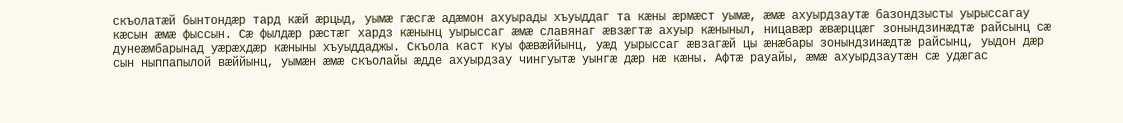скъолатӕй бынтондӕр тард кӕй ӕрцыд, уымӕ гӕсгӕ адӕмон ахуырады хъуыддаг та кӕны ӕрмӕст уымӕ, ӕмӕ ахуырдзаутӕ базондзысты уырыссагау кӕсын ӕмӕ фыссын. Сӕ фылдӕр рӕстӕг хардз кӕнынц уырыссаг ӕмӕ славянаг ӕвзӕгтӕ ахуыр кӕныныл, ницавӕр ӕвӕрццӕг зонындзинӕдтӕ райсынц сӕ дунеӕмбарынад уӕрӕхдӕр кӕныны хъуыддаджы. Скъола каст куы фӕвӕййынц, уӕд уырыссаг ӕвзагӕй цы ӕнӕбары зонындзинӕдтӕ райсынц, уыдон дӕр сын ныппапылой вӕййынц, уымӕн ӕмӕ скъолайы ӕдде ахуырдзау чингуытӕ уынгӕ дӕр нӕ кӕны. Афтӕ рауайы, ӕмӕ ахуырдзаутӕн сӕ удӕгас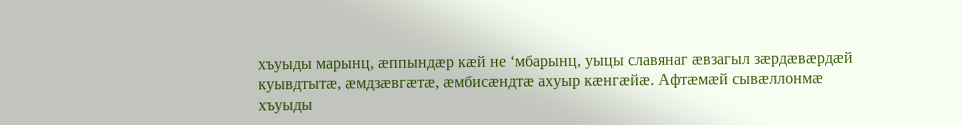хъуыды марынц, ӕппындӕр кӕй не ‘мбарынц, уыцы славянаг ӕвзагыл зӕрдӕвӕрдӕй куывдтытӕ, ӕмдзӕвгӕтӕ, ӕмбисӕндтӕ ахуыр кӕнгӕйӕ. Афтӕмӕй сывӕллонмӕ хъуыды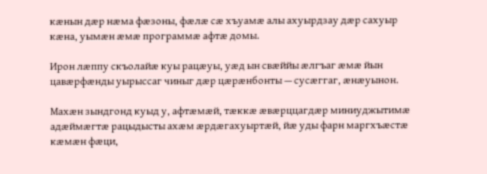кӕнын дӕр нӕма фӕзоны, фӕлӕ сӕ хъуамӕ алы ахуырдзау дӕр сахуыр кӕна, уымӕн ӕмӕ программӕ афтӕ домы.

Ирон лӕппу скъолайӕ куы рацӕуы, уӕд ын свӕййы ӕлгъаг ӕмӕ йын цавӕрфӕнды уырыссаг чиныг дӕр цӕрӕнбонты — сусӕггаг, ӕнӕуынон.

Махӕн зындгонд куыд у, афтӕмӕй, тӕккӕ ӕвӕрццагдӕр миниуджытимӕ адӕймӕгтӕ рацыдысты ахӕм ӕрдӕгахуыртӕй, йӕ уды фарн маргхъӕстӕ кӕмӕн фӕци,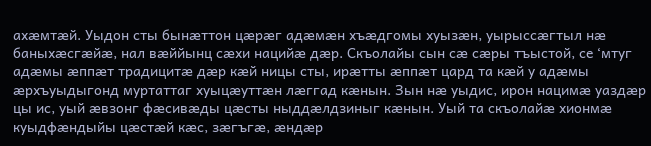ахӕмтӕй. Уыдон сты бынӕттон цӕрӕг адӕмӕн хъӕдгомы хуызӕн, уырыссӕгтыл нӕ баныхӕсгӕйӕ, нал вӕййынц сӕхи нацийӕ дӕр. Скъолайы сын сӕ сӕры тъыстой, се ‘мтуг адӕмы ӕппӕт традицитӕ дӕр кӕй ницы сты, ирӕтты ӕппӕт цард та кӕй у адӕмы ӕрхъуыдыгонд муртаттаг хуыцӕуттӕн лӕггад кӕнын. Зын нӕ уыдис, ирон нацимӕ уаздӕр цы ис, уый ӕвзонг фӕсивӕды цӕсты ныддӕлдзиныг кӕнын. Уый та скъолайӕ хионмӕ куыдфӕндыйы цӕстӕй кӕс, зӕгъгӕ, ӕндӕр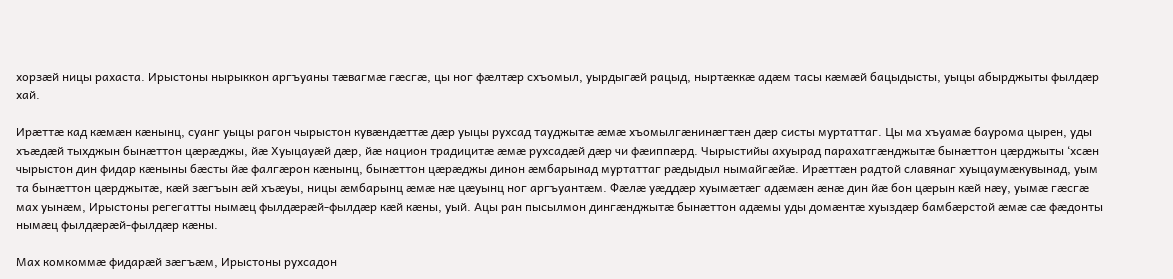хорзӕй ницы рахаста. Ирыстоны нырыккон аргъуаны тӕвагмӕ гӕсгӕ, цы ног фӕлтӕр схъомыл, уырдыгӕй рацыд, ныртӕккӕ адӕм тасы кӕмӕй бацыдысты, уыцы абырджыты фылдӕр хай.

Ирӕттӕ кад кӕмӕн кӕнынц, суанг уыцы рагон чырыстон кувӕндӕттӕ дӕр уыцы рухсад тауджытӕ ӕмӕ хъомылгӕнинӕгтӕн дӕр систы муртаттаг. Цы ма хъуамӕ баурома цырен, уды хъӕдӕй тыхджын бынӕттон цӕрӕджы, йӕ Хуыцауӕй дӕр, йӕ национ традицитӕ ӕмӕ рухсадӕй дӕр чи фӕиппӕрд. Чырыстийы ахуырад парахатгӕнджытӕ бынӕттон цӕрджыты ‘хсӕн чырыстон дин фидар кӕныны бӕсты йӕ фалгӕрон кӕнынц, бынӕттон цӕрӕджы динон ӕмбарынад муртаттаг рӕдыдыл нымайгӕйӕ. Ирӕттӕн радтой славянаг хуыцаумӕкувынад, уым та бынӕттон цӕрджытӕ, кӕй зӕгъын ӕй хъӕуы, ницы ӕмбарынц ӕмӕ нӕ цӕуынц ног аргъуантӕм. Фӕлӕ уӕддӕр хуымӕтӕг адӕмӕн ӕнӕ дин йӕ бон цӕрын кӕй нӕу, уымӕ гӕсгӕ мах уынӕм, Ирыстоны регегатты нымӕц фылдӕрӕй-фылдӕр кӕй кӕны, уый. Ацы ран пысылмон дингӕнджытӕ бынӕттон адӕмы уды домӕнтӕ хуыздӕр бамбӕрстой ӕмӕ сӕ фӕдонты нымӕц фылдӕрӕй-фылдӕр кӕны.

Мах комкоммӕ фидарӕй зӕгъӕм, Ирыстоны рухсадон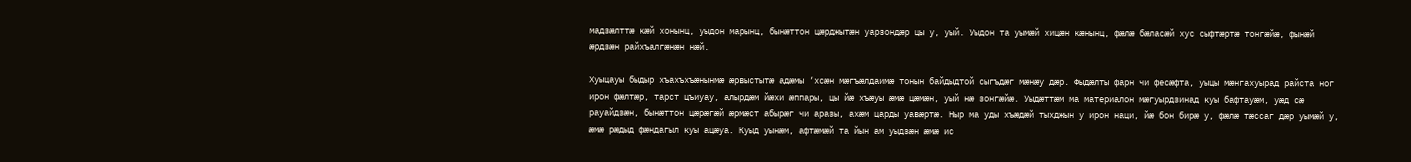мадзӕлттӕ кӕй хонынц, уыдон марынц, бынӕттон цӕрджытӕн уарзондӕр цы у, уый. Уыдон та уымӕй хицӕн кӕнынц, фӕлӕ бӕласӕй хус сыфтӕртӕ тонгӕйӕ, фынӕй ӕрдзӕн райхъалгӕнӕн нӕй.

Хуыцауы быдыр хъахъхъӕнынмӕ ӕрвыстытӕ адӕмы ‘хсӕн мӕгъӕлдаимӕ тонын байдыдтой сыгъдӕг мӕнӕу дӕр. Фыдӕлты фарн чи фесӕфта, уыцы мӕнгахуырад райста ног ирон фӕлтӕр, тарст цъиуау, алырдӕм йӕхи ӕппары, цы йӕ хъӕуы ӕмӕ цӕмӕн, уый нӕ зонгӕйӕ. Уыдӕттӕм ма материалон мӕгуырдзинад куы бафтауӕм, уӕд сӕ рауайдзӕн, бынӕттон цӕрӕгӕй ӕрмӕст абырӕг чи аразы, ахӕм царды уавӕртӕ. Ныр ма уды хъӕдӕй тыхджын у ирон наци, йӕ бон бирӕ у, фӕлӕ тӕссаг дӕр уымӕй у, ӕмӕ рӕдыд фӕндагыл куы ацӕуа. Куыд уынӕм, афтӕмӕй та йын ам уыдзӕн ӕмӕ ис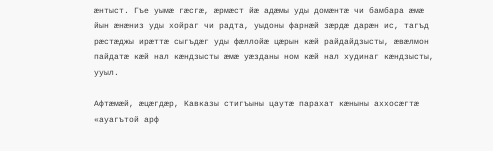ӕнтыст. Гъе уымӕ гӕсгӕ, ӕрмӕст йӕ адӕмы уды домӕнтӕ чи бамбара ӕмӕ йын ӕнӕниз уды хойраг чи радта, уыдоны фарнӕй зӕрдӕ дарӕн ис, тагъд рӕстӕджы ирӕттӕ сыгъдӕг уды фӕллойӕ цӕрын кӕй райдайдзысты, ӕвӕлмон пайдатӕ кӕй нал кӕндзысты ӕмӕ уӕзданы ном кӕй нал худинаг кӕндзысты, ууыл.

Афтӕмӕй, ӕцӕгдӕр, Кавказы стигъыны цаутӕ парахат кӕныны аххосӕгтӕ «ауагътой арф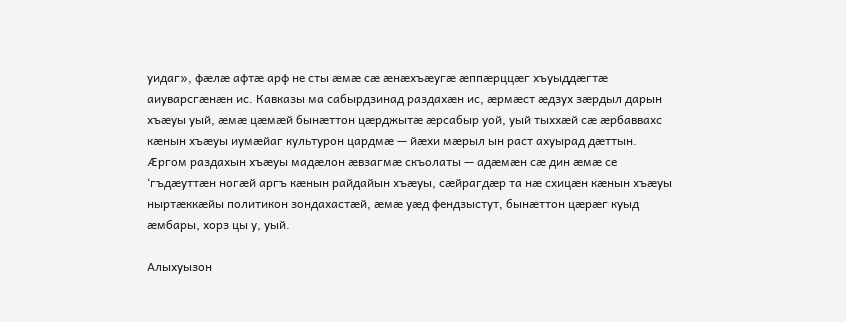уидаг», фӕлӕ афтӕ арф не сты ӕмӕ сӕ ӕнӕхъӕугӕ ӕппӕрццӕг хъуыддӕгтӕ аиуварсгӕнӕн ис. Кавказы ма сабырдзинад раздахӕн ис, ӕрмӕст ӕдзух зӕрдыл дарын хъӕуы уый, ӕмӕ цӕмӕй бынӕттон цӕрджытӕ ӕрсабыр уой, уый тыххӕй сӕ ӕрбаввахс кӕнын хъӕуы иумӕйаг культурон цардмӕ — йӕхи мӕрыл ын раст ахуырад дӕттын. Ӕргом раздахын хъӕуы мадӕлон ӕвзагмӕ скъолаты — адӕмӕн сӕ дин ӕмӕ се ‘гъдӕуттӕн ногӕй аргъ кӕнын райдайын хъӕуы, сӕйрагдӕр та нӕ схицӕн кӕнын хъӕуы ныртӕккӕйы политикон зондахастӕй, ӕмӕ уӕд фендзыстут, бынӕттон цӕрӕг куыд ӕмбары, хорз цы у, уый.

Алыхуызон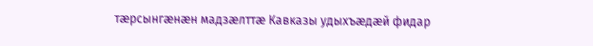тӕрсынгӕнӕн мадзӕлттӕ Кавказы удыхъӕдӕй фидар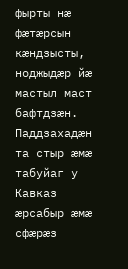фырты нӕ фӕтӕрсын кӕндзысты, ноджыдӕр йӕ мастыл маст бафтдзӕн. Паддзахадӕн та стыр ӕмӕ табуйаг у Кавказ ӕрсабыр ӕмӕ сфӕрӕз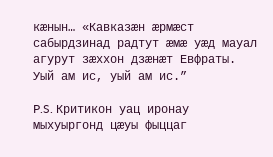кӕнын… «Кавказӕн ӕрмӕст сабырдзинад радтут ӕмӕ уӕд мауал агурут зӕххон дзӕнӕт Евфраты. Уый ам ис, уый ам ис.”

P.S. Критикон уац иронау мыхуыргонд цӕуы фыццаг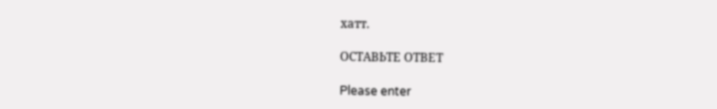хатт.

ОСТАВЬТЕ ОТВЕТ

Please enter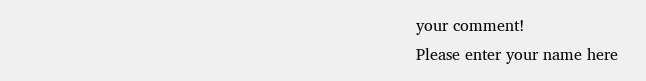your comment!
Please enter your name here